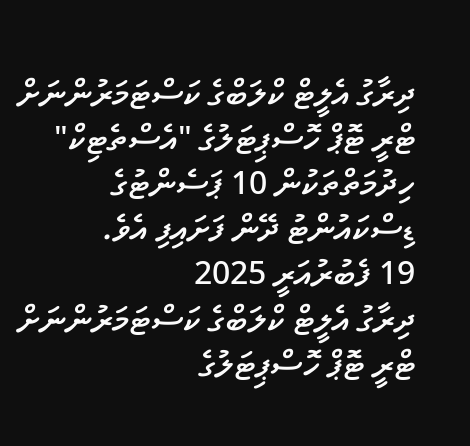ދިރާގު އެލީޓް ކްލަބްގެ ކަސްޓަމަރުންނަށް ޓްރީ ޓޮޕް ހޮސްޕިޓަލުގެ "އެސްތެޓިކް" ހިދުމަތްތަކުން 10 ޕަސެންޓުގެ ޑިސްކައުންޓު ދޭން ފަށައިފި އެވެ.
19 ފެބުރުއަރީ 2025
ދިރާގު އެލީޓް ކްލަބްގެ ކަސްޓަމަރުންނަށް ޓްރީ ޓޮޕް ހޮސްޕިޓަލުގެ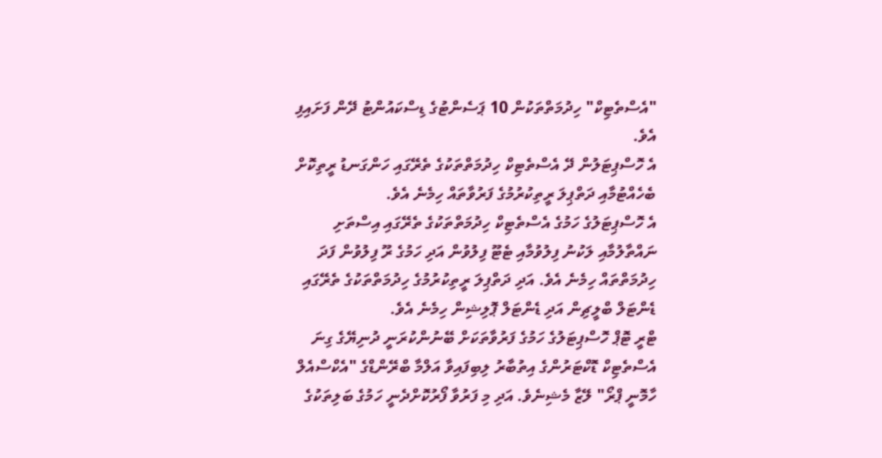"އެސްތެޓިކް" ހިދުމަތްތަކުން 10 ޕަސެންޓުގެ ޑިސްކައުންޓު ދޭން ފަށައިފި އެވެ.
އެ ހޮސްޕިޓަލުން ދޭ އެސްތެޓިކް ހިދުމަތްތަކުގެ ތެރޭގައި ހަންގަނޑު ރީތިކޮށް ބެހެއްޓުމާއި ދަތްޕިލަ ރީތިކުރުމުގެ ފަރުވާތައް ހިމެނެ އެވެ.
އެ ހޮސްޕިޓަލުގެ ހަމުގެ އެސްތެޓިކް ހިދުމަތްތަކުގެ ތެރޭގައި އިސްތަށި ނައްތާލުމާއި ލަކުނު ފިލުވުމާއި ޓެޓޫ ފިލުވުން އަދި ހަމުގެ ރޫ ފިލުވުން ފަދަ ހިދުމަތްތައް ހިމެނެ އެވެ. އަދި ދަތްޕިލަ ރީތިކުރުމުގެ ހިދުމަތްތަކުގެ ތެރޭގައި ޑެންޓަލް ބްލީޗިން އަދި ޑެންޓަލް ޕޮލިޝިން ހިމެނެ އެވެ.
ޓްރީ ޓޮޕް ހޮސްޕިޓަލުގެ ހަމުގެ ފަރުވާތަކަށް ބޭނުންކުރަނީ ދުނިޔޭގެ ގިނަ އެސްތެޓިކް ޑޮކްޓަރުންގެ އިތުބާރު ލިބިފައިވާ އަލްމާ ބްރޭންޑްގެ "އެކްސްއެލް ހާމޮނީ ޕްރޯ" ލޭޒާ މެޝިނެވެ. އަދި މި ފަރުވާ ފޯރުކޮށްދެނީ ހަމުގެ ބަލިތަކުގެ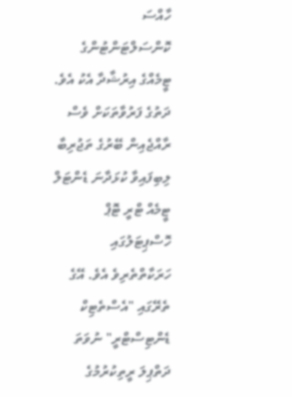ހާއްސަ ކޮންސަލްޓަންޓުންގެ ޓީމެއްގެ އިރުޝާދާ އެކު އެވެ.
ދަތުގެ ފަރުވާތަކަށް ވެސް ރާއްޖެއިން ބޭރުގެ ތަޖުރިބާ ލިބިފައިވާ ކުޅަދާނަ ޑެންޓަލް ޓީމެއް ޓްރީ ޓޮޕް ހޮސްޕިޓަލުގައި ހަރަކާތްތެރިވެ އެވެ. އޭގެ ތެރޭގައި "އެސްތެޓިކް ޑެންޓިސްޓްރީ" ނުވަތަ ދަތްޕިލަ ރީތިކުރުމުގެ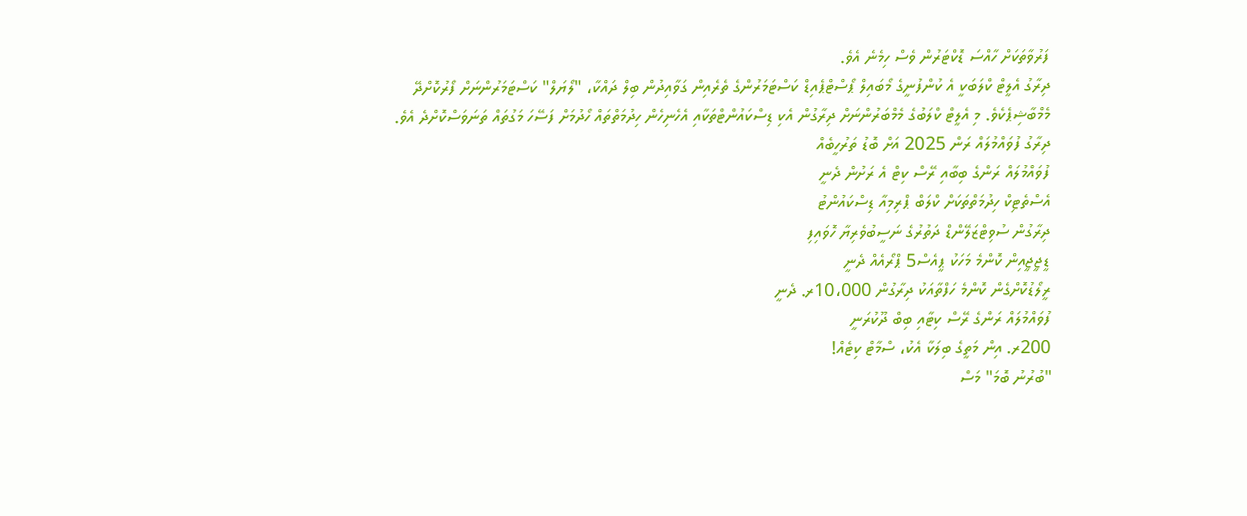ފަރުވާތަކަށް ހާއްސަ ޑޮކްޓަރުން ވެސް ހިމެނެ އެވެ.
ދިރާގު އެލީޓް ކްލަބަކީ އެ ކުންފުނީގެ މޯބައިލް ޕޯސްޓްޕެއިޑް ކަސްޓަމަރުންގެ ތެރެއިން ގަވާއިދުން ބިލް ދައްކާ، "ލޯޔަލް" ކަސްޓަމަރުންނަށް ފޯރުކޮށްދޭ މެމްބާޝިޕެކެވެ. މި އެލީޓް ކްލަބުގެ މެމްބަރުންނަށް ދިރާގުން އެކި ޑިސްކައުންޓްތަކާއި އެހެނިހެން ހިދުމަތްތައް ހޯދުމަށް ފަސޭހަ މަގުތައް ތަނަވަސްކޮށްދެ އެވެ.
ދިރާގު ފުވައްމުލައް ރަން 2025 އަށް ބޮޑު ތަރުހީބެއް
ފުވައްމުލައް ރަންގެ ބިބާއި ރޭސް ކިޓް އެ ރަށުން ދެނީ
އެސްތެޓިކް ހިދުމަތްތަކަށް ކްލަބް ޕްރިމިއާ ޑިސްކައުންޓު
ދިރާގުން ސުވިޓްޒަލޭންޑް ދަތުރުގެ ނަސީބުވެރިޔާ ހޮވައިފި
ޑީޖީޖީއިން ކޮންމެ މަހަކު ޕީއެސް5 ޕްރޯއެއް ދެނީ
ރީލޯޑުކޮށްގެން ކޮންމެ ހަފްތާއަކު ދިރާގުން 10،000ރ. ދެނީ
ފުވައްމުލައް ރަންގެ ރޭސް ކިޓާއި ބިބް ދޫކުރަނީ
200ރ. އިން މަތީގެ ބިލަކާ އެކު، ސްމާޓް ކިޓެއް!
"ބުރުނު ބޮމަ" މަސް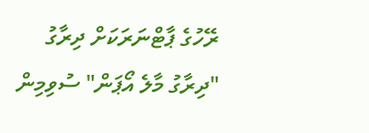ރޭހުގެ ޕާޓްނަރަކަށް ދިރާގު
"ދިރާގު މާލެ އޯޕަން" ސުވިމިން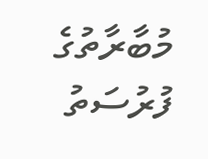މުބާރާތުގެ ފުރުސަތު